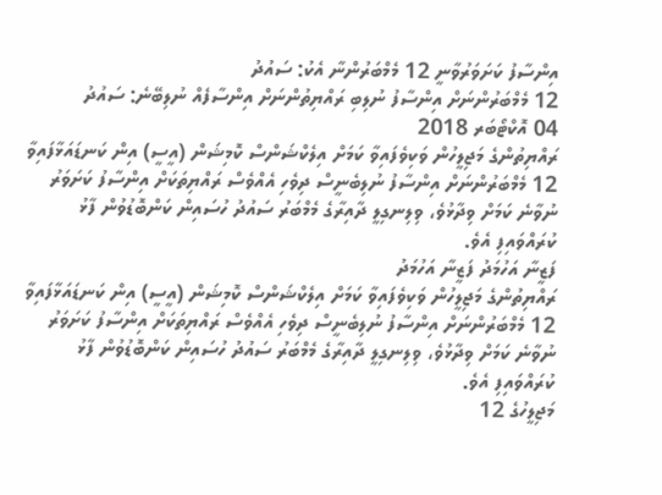އިންސާފު ކަށަވަރުވާނީ 12 މެމްބަރުންނާ އެކު: ސައުދު
12 މެމްބަރުންނަށް އިންސާފު ނުލިބި ރައްޔިތުންނަށް އިންސާފެއް ނުލިބޭނެ: ސައުދު
04 އޮކްޓޯބަރ 2018
ރައްޔިތުންގެ މަޖިލީހުން ވަކިވެފައިވާ ކަމަށް އިލެކްޝަންސް ކޮމިޝަން (އީސީ) އިން ކަނޑައަޅާފައިވާ 12 މެމްބަރުންނަށް އިންސާފު ނުލިބެނީސް ދިވެހި އެއްވެސް ރައްޔިތަކަށް އިންސާފު ކަށަވަރު ނުވާނެ ކަމަށް ވިދާޅުވެ، ވިލިނގިލީ ދާއިރާގެ މެމްބަރު ސައުދު ހުސައިން ކަންބޮޑުވުން ފާޅު ކުރައްވައިފި އެވެ.
ފަޒީނާ އަހުމަދު ފަޒީނާ އަހުމަދު
ރައްޔިތުންގެ މަޖިލީހުން ވަކިވެފައިވާ ކަމަށް އިލެކްޝަންސް ކޮމިޝަން (އީސީ) އިން ކަނޑައަޅާފައިވާ 12 މެމްބަރުންނަށް އިންސާފު ނުލިބެނީސް ދިވެހި އެއްވެސް ރައްޔިތަކަށް އިންސާފު ކަށަވަރު ނުވާނެ ކަމަށް ވިދާޅުވެ، ވިލިނގިލީ ދާއިރާގެ މެމްބަރު ސައުދު ހުސައިން ކަންބޮޑުވުން ފާޅު ކުރައްވައިފި އެވެ.
މަޖިލީހުގެ 12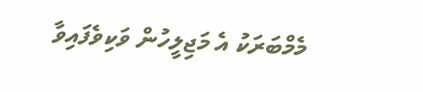މެމްބަރަކު އެ މަޖިލީހުން ވަކިވެފައިވާ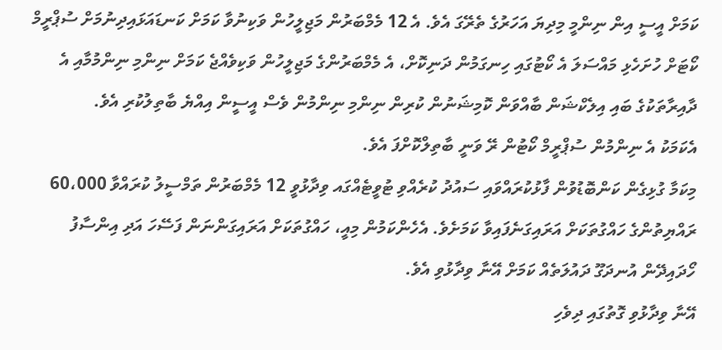ކަމަށް އީސީ އިން ނިންމީ މިދިޔަ އަހަރުގެ ތެރޭގަ އެވެ. އެ 12 މެމްބަރުން މަޖިލީހުން ވަކިނުވާ ކަމަށް ކަނޑައަޅައިދިނުމަށް ސުޕްރީމް ކޯޓަށް ހުށަހެޅި މައްސަލަ އެ ކޯޓުގައި ހިނގަމުން ދަނިކޮށް، އެ މެމްބަރުންގެ މަޖިލީހުން ވަކިވެއްޖެ ކަމަށް ނިންމި ނިންމުމާއި އެ ދާއިރާތަކުގެ ބައި އިލެކްޝަން ބާއްވަން ކޮމިޝަނުން ކުރިން ނިންމި ނިންމުން ވެސް އީސީން އިއްޔެ ބާތިލުކުރި އެވެ.
އެކަމަކު އެ ނިންމުން ސުޕްރީމް ކޯޓުން ރޭ ވަނީ ބާތިލްކޮށްފަ އެވެ.
މިކަމާ ގުޅިގެން ކަންބޮޑުވުން ފާޅުކުރައްވައި ސައުދު ކުރެއްވި ޓުވީޓެއްގައ ވިދާޅުވީ 12 މެމްބަރުން ތަމްސީލު ކުރައްވާ 60،000 ރައްޔިތުންގެ ހައްގުތަކަށް އަރައިގަނެފައިވާ ކަމަށެވެ. އެހެންކަމުން މިއީ، ހައްގުތަކަށް އަރައިގަންނަން ފަސޭހަ އަދި އިންސާފު ހޯދައިދޭން އުނދަގޫ ދައުލަތެއް ކަމަށް އޭނާ ވިދާޅުވި އެވެ.
އޭނާ ވިދާޅުވި ގޮތުގައި ދިވެހި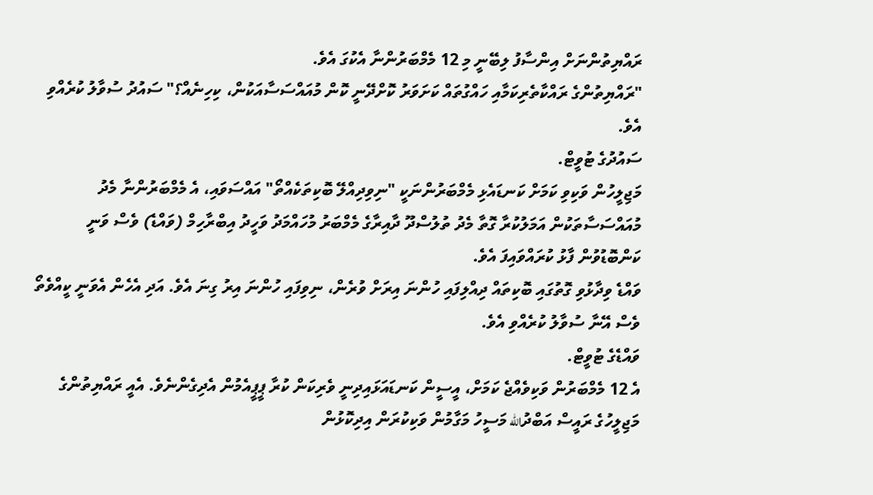ރައްޔިތުންނަށް އިންސާފު ލިބޭނީ މި 12 މެމްބަރުންނާ އެކުގަ އެވެ.
"ރައްޔިތުންގެ ރައްކާތެރިކަމާއި ހައްގުތައް ކަށަވަރު ކޮށްދޭނީ ކޮން މުއައްސަސާއަކުން، ކިހިނެއް؟" ސައުދު ސުވާލު ކުރެއްވި އެވެ.
ސައުދުގެ ޓުވީޓް.
މަޖިލީހުން ވަކިވި ކަމަށް ކަނޑައެޅި މެމްބަރުންނަކީ "ނިވިދިއްލޭ ބޮކިތަކެއްތޯ" އައްސަވައި، އެ މެމްބަރުންނާ މެދު މުއައްސަސާތަކުން އަމަލުކުރާ ގޮތާ މެދު ތުލުސްދޫ ދާއިރާގެ މެމްބަރު މުހައްމަދު ވަހީދު އިބްރާހިމް (ވައްޑެ) ވެސް ވަނީ ކަންބޮޑުވުން ފާޅު ކުރައްވައިފަ އެވެ.
ވައްޑެ ވިދާޅުވި ގޮތުގައި ބޮކިތައް ދިއްލިފައި ހުންނަ އިރަށް ވުރެން، ނިވިފައި ހުންނަ އިރު ގިނަ އެވެ. އަދި އެހެން އެވަނީ ކީއްވެތޯ ވެސް އޭނާ ސުވާލު ކުރެއްވި އެވެ.
ވައްޑެގެ ޓުވީޓް.
އެ 12 މެމްބަރުން ވަކިވެއްޖެ ކަމަށް، އީސީން ކަނޑައަޅައިދިނީ ވެރިކަން ކުރާ ޕީޕީއެމުން އެދިގެންނެވެ. އެއީ ރައްޔިތުންގެ މަޖިލީހުގެ ރައީސް އަބްދުالله މަސީހު މަގާމުން ވަކިކުރަން އިދިކޮޅުން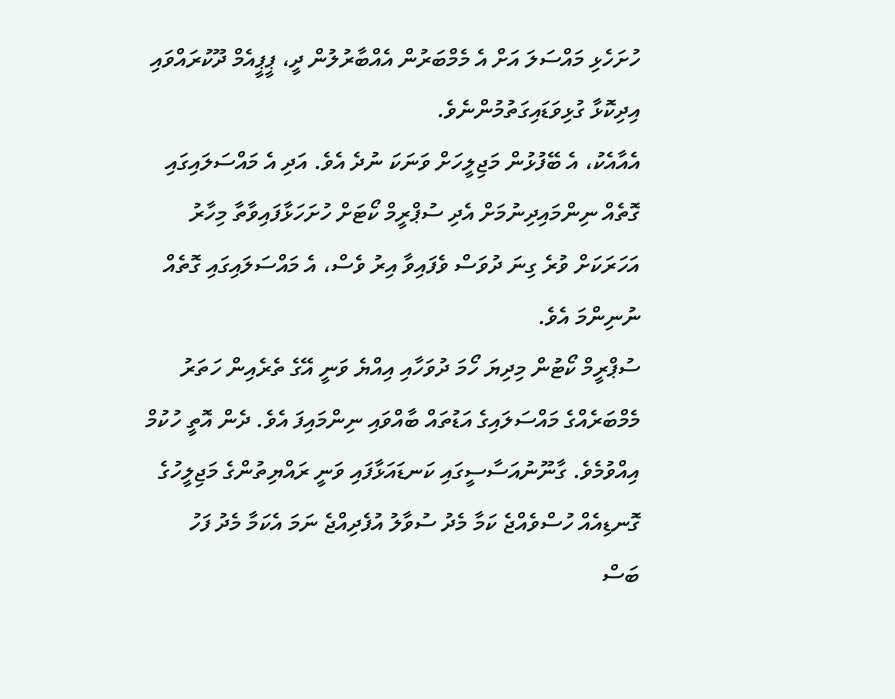ހުށަހެޅި މައްސަލަ އަށް އެ މެމްބަރުން އެއްބާރުލުން ދީ، ޕީޕީއެމް ދޫކުރައްވައި އިދިކޮޅާ ގުޅިވަޑައިގަތުމުންނެވެ.
އެއާއެކު، އެ ބޭފުޅުން މަޖިލީހަށް ވަނަކަ ނުދެ އެވެ. އަދި އެ މައްސަލައިގައި ގޮތެއް ނިންމައިދިނުމަށް އެދި ސުޕްރީމް ކޯޓަށް ހުށަހަޅާފައިވާތާ މިހާރު އަހަރަކަށް ވުރެ ގިނަ ދުވަސް ވެފައިވާ އިރު ވެސް، އެ މައްސަލައިގައި ގޮތެއް ނުނިންމަ އެވެ.
ސުޕްރީމް ކޯޓުން މިދިޔަ ހޯމަ ދުވަހާއި އިއްޔެ ވަނީ އޭގެ ތެރެއިން ހަތަރު މެމްބަރެއްގެ މައްސަލައިގެ އަޑުތައް ބާއްވައި ނިންމައިފަ އެވެ. ދެން އޮތީ ހުކުމް އިއްވުމެވެ. ގާނޫނުއަސާސީގައި ކަނޑައަޅާފައި ވަނީ ރައްޔިތުންގެ މަޖިލީހުގެ ގޮނޑިއެއް ހުސްވެއްޖެ ކަމާ މެދު ސުވާލު އުފެދިއްޖެ ނަމަ އެކަމާ މެދު ފަހު ބަސް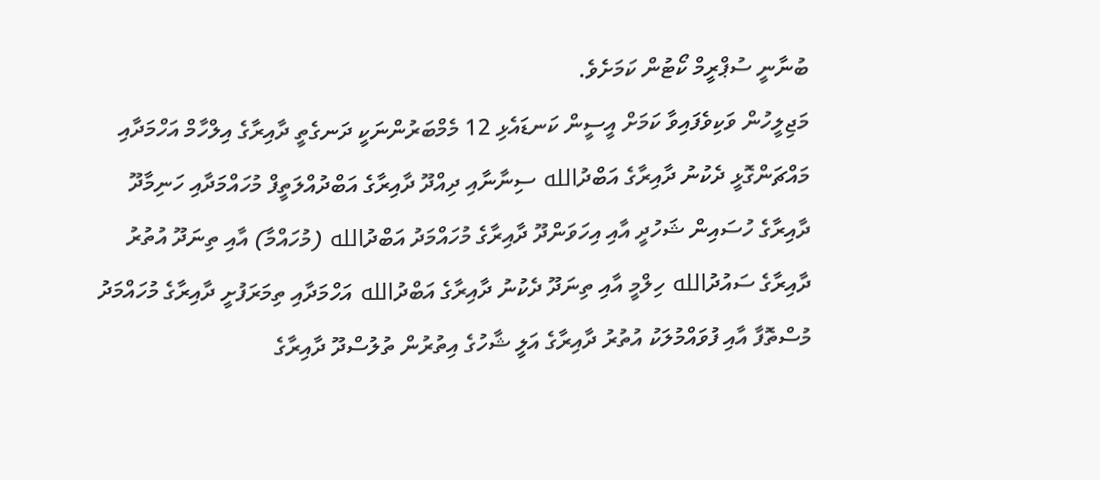ބުނާނީ ސުޕްރީމް ކޯޓުން ކަމަށެވެ.
މަޖިލީހުން ވަކިވެފައިވާ ކަމަށް އީސީން ކަނޑައެޅި 12 މެމްބަރުންނަކީ ދަނގެތީ ދާއިރާގެ އިލްހާމް އަހްމަދާއި މައްޗަންގޮޅީ ދެކުނު ދާއިރާގެ އަބްދުالله ސިނާނާއި ދިއްދޫ ދާއިރާގެ އަބްދުއްލަތީފް މުހައްމަދާއި ހަނިމާދޫ ދާއިރާގެ ހުސައިން ޝަހުދީ އާއި އިހަވަންދޫ ދާއިރާގެ މުހައްމަދު އަބްދުالله (މުހައްމާ) އާއި ތިނަދޫ އުތުރު ދާއިރާގެ ސައުދުالله ހިލްމީ އާއި ތިނަދޫ ދެކުނު ދާއިރާގެ އަބްދުالله އަހްމަދާއި ތިމަރަފުށީ ދާއިރާގެ މުހައްމަދު މުސްތޮފާ އާއި ފުވައްމުލަކު އުތުރު ދާއިރާގެ އަލީ ޝާހުގެ އިތުރުން ތުލުސްދޫ ދާއިރާގެ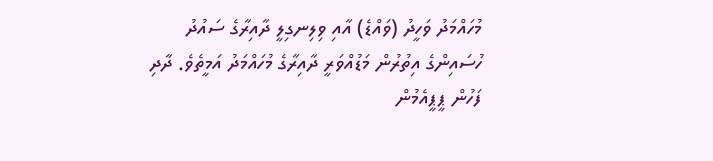މުހައްމަދު ވަހީދު (ވައްޑެ) އާއި ވިލިނގިލީ ދާއިރާގެ ސައުދު ހުސައިންގެ އިތުރުން މަޑުއްވަރީ ދާއިރާގެ މުހައްމަދު އަމީތެވެ. ދާދި ފަހުން ޕީޕީއެމުން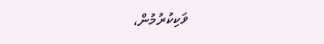ވަކިކުރުމުން،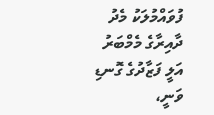ފުވައްމުލަކު މެދު ދާއިރާގެ މެމްބަރު އަލީ ފަޒާދުގެ ގޮނޑި ވަނީ،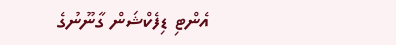އެންޓި ޑިފެކްޝަން ގާނޫނުގެ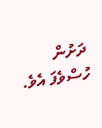ދަށުން ހުސްވެފަ އެވެ.